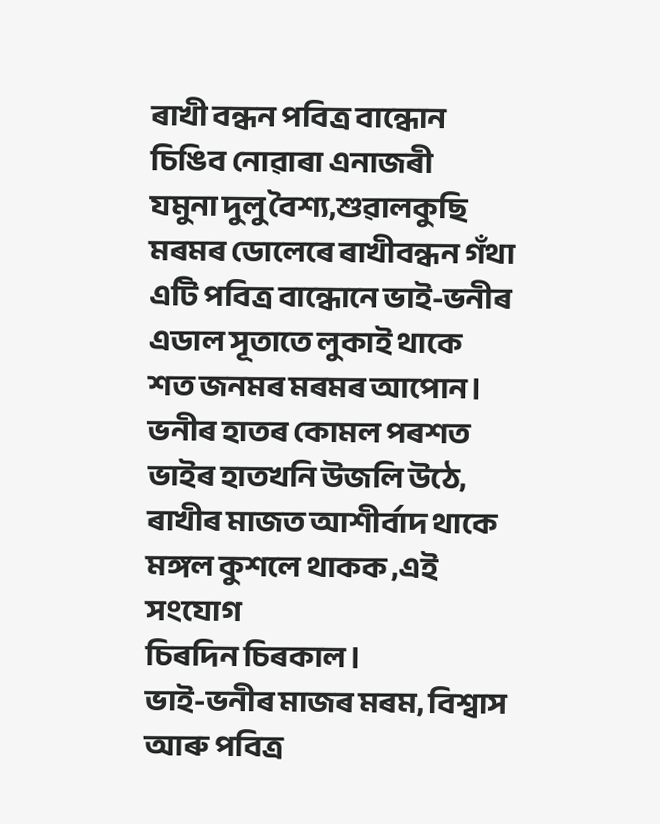ৰাখী বন্ধন পবিত্ৰ বান্ধোন চিঙিব নোৱাৰা এনাজৰী
যমুনা দুলু বৈশ্য,শুৱালকুছি
মৰমৰ ডোলেৰে ৰাখীবন্ধন গঁথা
এটি পবিত্ৰ বান্ধোনে ভাই-ভনীৰ
এডাল সূতাতে লুকাই থাকে
শত জনমৰ মৰমৰ আপোন।
ভনীৰ হাতৰ কোমল পৰশত
ভাইৰ হাতখনি উজলি উঠে,
ৰাখীৰ মাজত আশীৰ্বাদ থাকে
মঙ্গল কুশলে থাকক ,এই সংযোগ
চিৰদিন চিৰকাল।
ভাই-ভনীৰ মাজৰ মৰম, বিশ্বাস আৰু পবিত্ৰ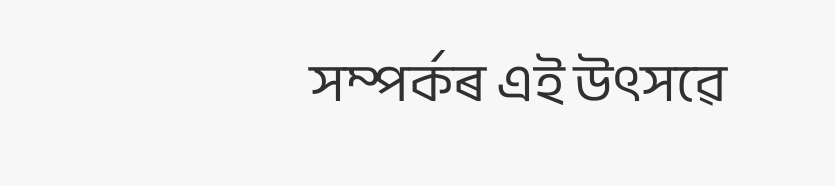সম্পৰ্কৰ এই উৎসৱে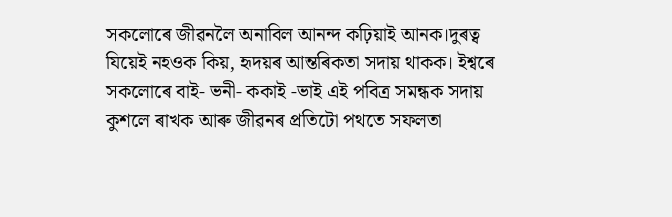সকলোৰে জীৱনলৈ অনাবিল আনন্দ কঢ়িয়াই আনক।দুৰত্ব যিয়েই নহওক কিয়, হৃদয়ৰ আন্তৰিকতা সদায় থাকক। ইশ্বৰে সকলোৰে বাই- ভনী- ককাই -ভাই এই পবিত্র সমন্ধক সদায় কুশলে ৰাখক আৰু জীৱনৰ প্ৰতিটো পথতে সফলতা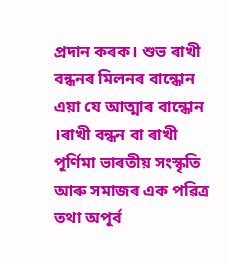প্ৰদান কৰক। শুভ ৰাখী বন্ধনৰ মিলনৰ বান্ধোন এয়া যে আত্মাৰ বান্ধোন ।ৰাখী বন্ধন বা ৰাখী পূৰ্ণিমা ভাৰতীয় সংস্কৃতি আৰু সমাজৰ এক পৱিত্ৰ তথা অপূৰ্ব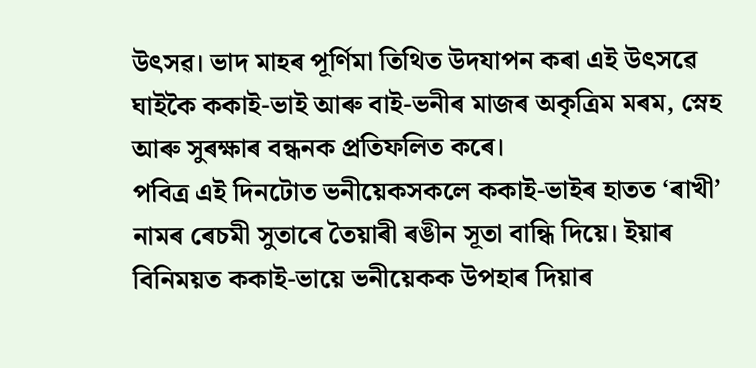উৎসৱ। ভাদ মাহৰ পূৰ্ণিমা তিথিত উদযাপন কৰা এই উৎসৱে ঘাইকৈ ককাই-ভাই আৰু বাই-ভনীৰ মাজৰ অকৃত্রিম মৰম, স্নেহ আৰু সুৰক্ষাৰ বন্ধনক প্ৰতিফলিত কৰে।
পবিত্র এই দিনটোত ভনীয়েকসকলে ককাই-ভাইৰ হাতত ‘ৰাখী’ নামৰ ৰেচমী সুতাৰে তৈয়াৰী ৰঙীন সূতা বান্ধি দিয়ে। ইয়াৰ বিনিময়ত ককাই-ভায়ে ভনীয়েকক উপহাৰ দিয়াৰ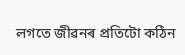লগতে জীৱনৰ প্ৰতিটো কঠিন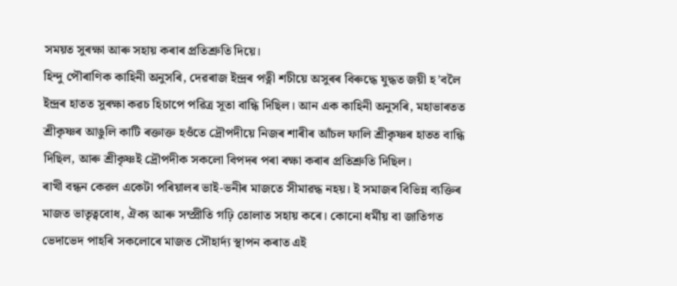সময়ত সুৰক্ষা আৰু সহায় কৰাৰ প্ৰতিশ্ৰুতি দিয়ে।
হিন্দু পৌৰাণিক কাহিনী অনুসৰি, দেৱৰাজ ইন্দ্ৰৰ পত্নী শচীয়ে অসুৰৰ বিৰুদ্ধে যুদ্ধত জয়ী হ’বলৈ ইন্দ্ৰৰ হাতত সুৰক্ষা কৱচ হিচাপে পৱিত্ৰ সূতা বান্ধি দিছিল। আন এক কাহিনী অনুসৰি, মহাভাৰতত শ্ৰীকৃষ্ণৰ আঙুলি কাটি ৰক্তাক্ত হওঁতে দ্রৌপদীয়ে নিজৰ শাৰীৰ আঁচল ফালি শ্ৰীকৃষ্ণৰ হাতত বান্ধি দিছিল, আৰু শ্ৰীকৃষ্ণই দ্রৌপদীক সকলো বিপদৰ পৰা ৰক্ষা কৰাৰ প্ৰতিশ্ৰুতি দিছিল।
ৰাখী বন্ধন কেৱল একেটা পৰিয়ালৰ ভাই-ভনীৰ মাজতে সীমাৱদ্ধ নহয়। ই সমাজৰ বিভিন্ন ব্যক্তিৰ মাজত ভাতৃত্ববোধ, ঐক্য আৰু সম্প্ৰীতি গঢ়ি তোলাত সহায় কৰে। কোনো ধৰ্মীয় বা জাতিগত ভেদাভেদ পাহৰি সকলোৰে মাজত সৌহাৰ্দ্য স্থাপন কৰাত এই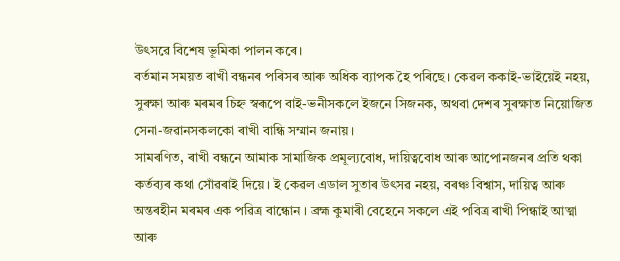উৎসৱে বিশেষ ভূমিকা পালন কৰে।
বৰ্তমান সময়ত ৰাখী বন্ধনৰ পৰিসৰ আৰু অধিক ব্যাপক হৈ পৰিছে। কেৱল ককাই-ভাইয়েই নহয়, সুৰক্ষা আৰু মৰমৰ চিহ্ন স্বৰূপে বাই-ভনীসকলে ইজনে সিজনক, অথবা দেশৰ সুৰক্ষাত নিয়োজিত সেনা-জৱানসকলকো ৰাখী বান্ধি সম্মান জনায়।
সামৰণিত, ৰাখী বন্ধনে আমাক সামাজিক প্ৰমূল্যবোধ, দায়িত্ববোধ আৰু আপোনজনৰ প্ৰতি থকা কৰ্তব্যৰ কথা সোঁৱৰাই দিয়ে। ই কেৱল এডাল সুতাৰ উৎসৱ নহয়, বৰঞ্চ বিশ্বাস, দায়িত্ব আৰু অন্তৰহীন মৰমৰ এক পৱিত্ৰ বান্ধোন । ব্ৰহ্ম কুমাৰী বেহেনে সকলে এই পবিত্ৰ ৰাখী পিন্ধাই আত্মা আৰু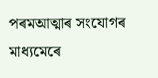পৰমআত্মাৰ সংযোগৰ মাধ্যমেৰে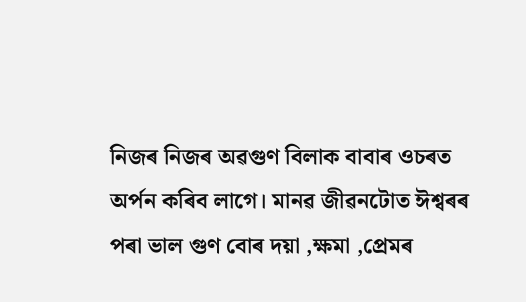নিজৰ নিজৰ অৱগুণ বিলাক বাবাৰ ওচৰত অৰ্পন কৰিব লাগে। মানৱ জীৱনটোত ঈশ্বৰৰ পৰা ভাল গুণ বোৰ দয়া ,ক্ষমা ,প্ৰেমৰ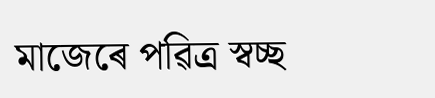মাজেৰে পৱিত্ৰ স্বচ্ছ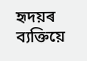হৃদয়ৰ ব্যক্তিয়ে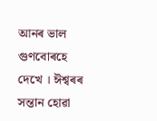আনৰ ভাল গুণবোৰহে দেখে । ঈশ্বৰৰ সন্তান হোৱা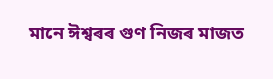মানে ঈশ্বৰৰ গুণ নিজৰ মাজত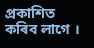প্ৰকাশিত কৰিব লাগে ।